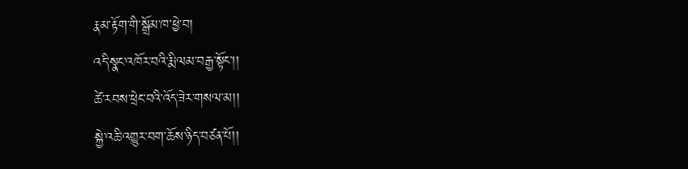རྣམ་རྟོག་གི་སྒྲོམ་ཁ་ཕྱེ་བ།
འདི་སྣང་འཁོར་བའི་རྨི་ལམ་བརྒྱ་སྟོང་།།
ཚེ་རབས་ཕྲེང་བའི་འོད་ཟེར་གསལ་མ།།
སྐྱེ་འཆི་འགྱུར་བག་ཆོས་ཉིད་བཙན་པོ།།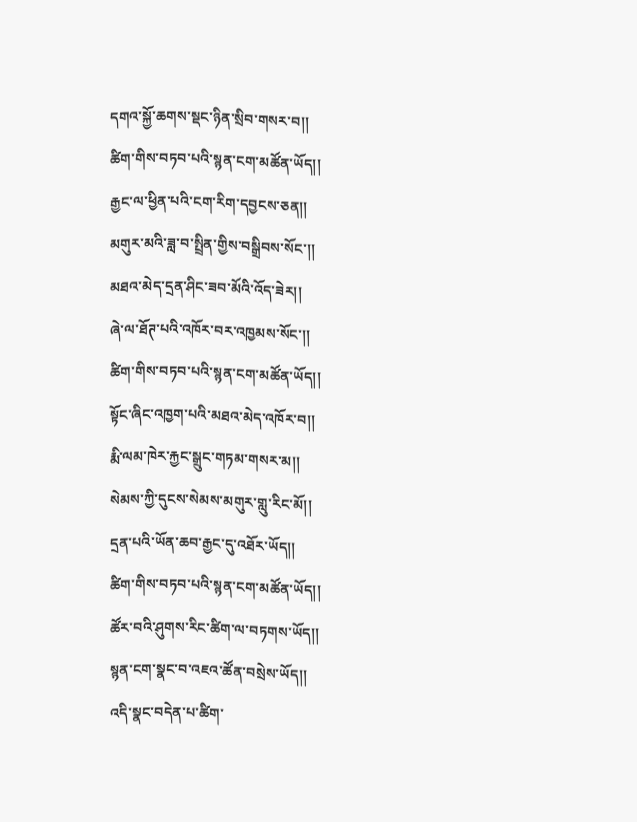དགའ་སྐྱོ་ཆགས་སྡང་ཉིན་སྲིབ་གསར་བ།།
ཚིག་གིས་བཏབ་པའི་སྙན་ངག་མཚོན་ཡོད།།
རྒྱང་ལ་ཕྱིན་པའི་ངག་རིག་དབྱངས་ཅན།།
མགུར་མའི་ཟླ་བ་སྤྲིན་གྱིས་བསྒྲིབས་སོང་།།
མཐའ་མེད་དྲན་ཤིང་ཟབ་མོའི་འོད་ཟེར།།
ཞེ་ལ་ཐོཊ་པའི་འཁོར་བར་འཁྱམས་སོང་།།
ཚིག་གིས་བཏབ་པའི་སྙན་ངག་མཚོན་ཡོད།།
སྟོང་ཞིང་འཁྱག་པའི་མཐའ་མེད་འཁོར་བ།།
རྨི་ལམ་ཁེར་རྐྱང་སྒྲུང་གཏམ་གསར་མ།།
སེམས་ཀྱི་དུངས་སེམས་མགུར་གླུ་རིང་མོ།།
དྲན་པའི་ཡོན་ཆབ་རྒྱང་དུ་འཐོར་ཡོད།།
ཚིག་གིས་བཏབ་པའི་སྙན་ངག་མཚོན་ཡོད།།
ཚོར་བའི་ཤུགས་རིང་ཚིག་ལ་བཏགས་ཡོད།།
སྙན་ངག་སྣང་བ་འཇའ་ཚོན་བསྲེས་ཡོད།།
འདི་སྣང་བདེན་པ་ཚིག་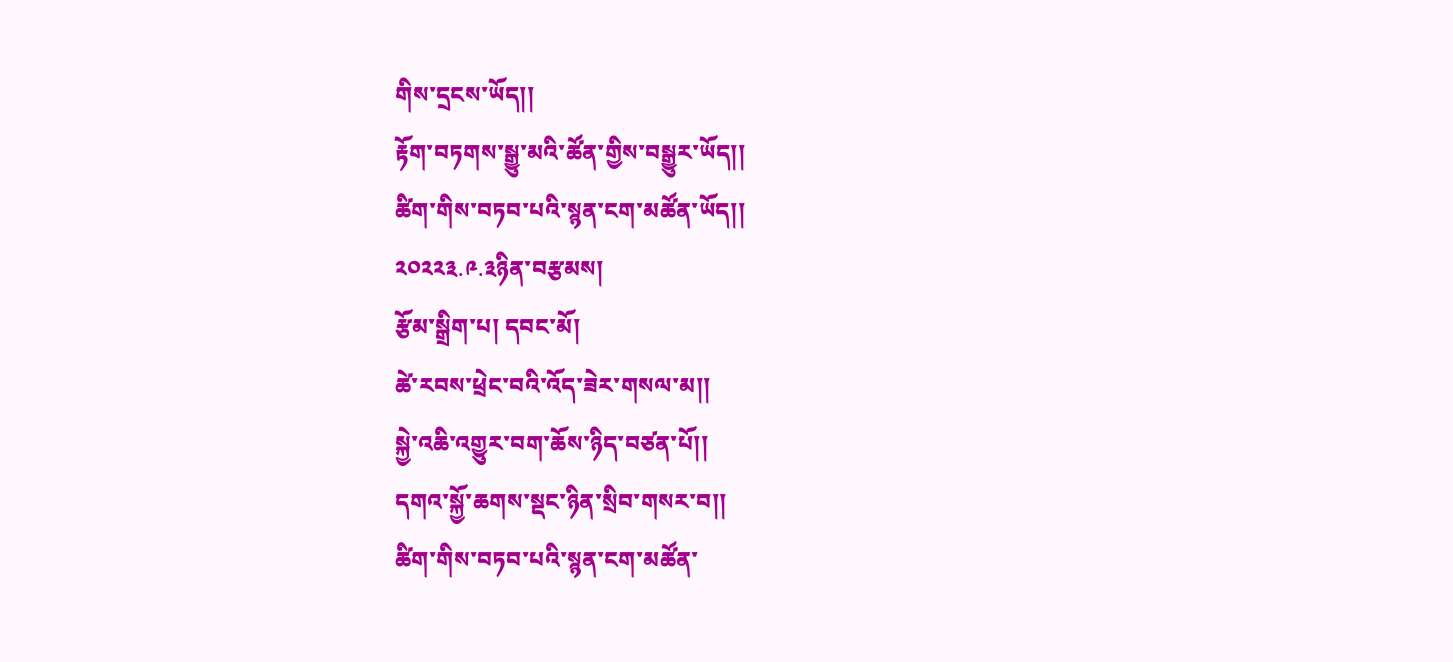གིས་དྲངས་ཡོད།།
རྟོག་བཏགས་སྒྱུ་མའི་ཚོན་གྱིས་བསྒྱུར་ཡོད།།
ཚིག་གིས་བཏབ་པའི་སྙན་ངག་མཚོན་ཡོད།།
༢༠༢༢༣.༩.༣ཉིན་བརྩམས།
རྩོམ་སྒྲིག་པ། དབང་མོ།
ཚེ་རབས་ཕྲེང་བའི་འོད་ཟེར་གསལ་མ།།
སྐྱེ་འཆི་འགྱུར་བག་ཆོས་ཉིད་བཙན་པོ།།
དགའ་སྐྱོ་ཆགས་སྡང་ཉིན་སྲིབ་གསར་བ།།
ཚིག་གིས་བཏབ་པའི་སྙན་ངག་མཚོན་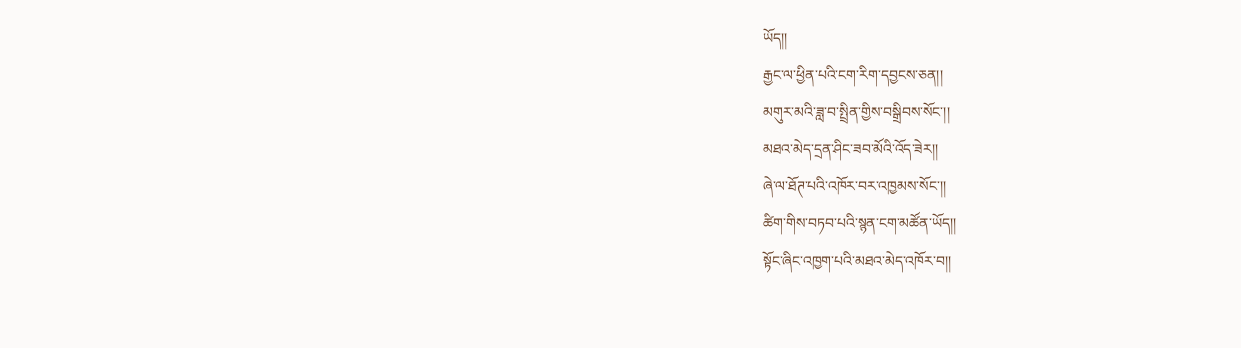ཡོད།།
རྒྱང་ལ་ཕྱིན་པའི་ངག་རིག་དབྱངས་ཅན།།
མགུར་མའི་ཟླ་བ་སྤྲིན་གྱིས་བསྒྲིབས་སོང་།།
མཐའ་མེད་དྲན་ཤིང་ཟབ་མོའི་འོད་ཟེར།།
ཞེ་ལ་ཐོཊ་པའི་འཁོར་བར་འཁྱམས་སོང་།།
ཚིག་གིས་བཏབ་པའི་སྙན་ངག་མཚོན་ཡོད།།
སྟོང་ཞིང་འཁྱག་པའི་མཐའ་མེད་འཁོར་བ།།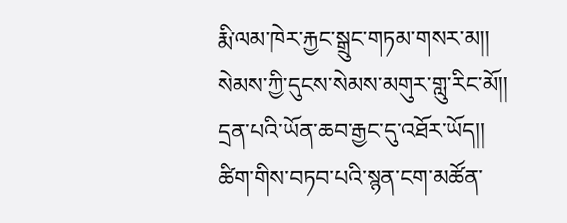རྨི་ལམ་ཁེར་རྐྱང་སྒྲུང་གཏམ་གསར་མ།།
སེམས་ཀྱི་དུངས་སེམས་མགུར་གླུ་རིང་མོ།།
དྲན་པའི་ཡོན་ཆབ་རྒྱང་དུ་འཐོར་ཡོད།།
ཚིག་གིས་བཏབ་པའི་སྙན་ངག་མཚོན་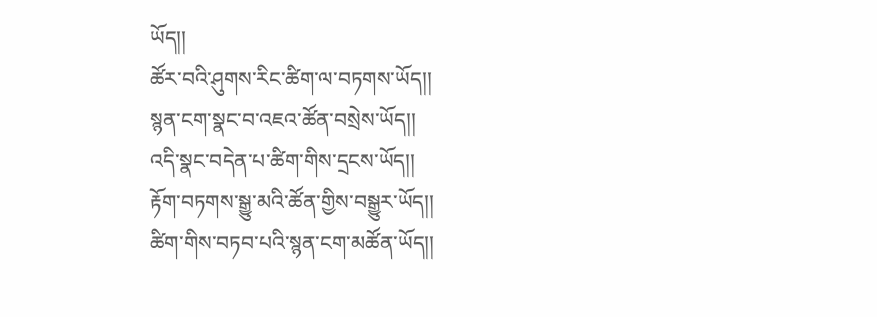ཡོད།།
ཚོར་བའི་ཤུགས་རིང་ཚིག་ལ་བཏགས་ཡོད།།
སྙན་ངག་སྣང་བ་འཇའ་ཚོན་བསྲེས་ཡོད།།
འདི་སྣང་བདེན་པ་ཚིག་གིས་དྲངས་ཡོད།།
རྟོག་བཏགས་སྒྱུ་མའི་ཚོན་གྱིས་བསྒྱུར་ཡོད།།
ཚིག་གིས་བཏབ་པའི་སྙན་ངག་མཚོན་ཡོད།།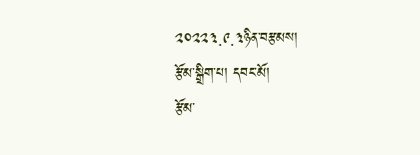༢༠༢༢༣.༩.༣ཉིན་བརྩམས།
རྩོམ་སྒྲིག་པ། དབང་མོ།
རྩོམ་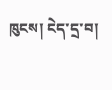ཁུངས། ངེད་དྲ་བ།